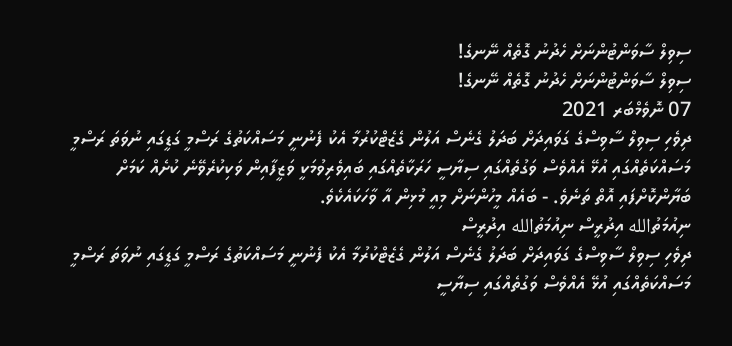ސިވިލް ސާވަންޓުންނަށް ހެދުނު ގޮތެއް ނޭނގެ!
ސިވިލް ސާވަންޓުންނަށް ހެދުނު ގޮތެއް ނޭނގެ!
07 ނޮވެމްބަރ 2021
ދިވެހި ސިވިލް ސާވިސްގެ ގަވައިދަށް ބަދަލު ގެނެސް އަލުން ގެޒެޓްކުރުމާ އެކު ފެނުނީ މަސައްކަތުގެ ރަސްމީ ގަޑީގައި ނުވަތަ ރަސްމީ މަސައްކަތެއްގައި އުޅޭ އެއްވެސް ވަގުތެއްގައި ސިޔާސީ ހަރަކާތެއްގައި ބައިވެރިވުމަކީ ވަޒީފާއިން ވަކިކުރެވޭނެ ކުށެއް ކަމަށް ބަޔާންކޮށްފައި އޮތް ތަނެވެ. - ބައެއް މީހުންނަށް މިއީ މުޅިން އާ ވާހަކައެކެވެ.
ނިއުމަތުالله އިދުރީސް ނިއުމަތުالله އިދުރީސް
ދިވެހި ސިވިލް ސާވިސްގެ ގަވައިދަށް ބަދަލު ގެނެސް އަލުން ގެޒެޓްކުރުމާ އެކު ފެނުނީ މަސައްކަތުގެ ރަސްމީ ގަޑީގައި ނުވަތަ ރަސްމީ މަސައްކަތެއްގައި އުޅޭ އެއްވެސް ވަގުތެއްގައި ސިޔާސީ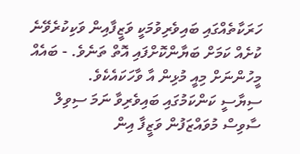ހަރަކާތެއްގައި ބައިވެރިވުމަކީ ވަޒީފާއިން ވަކިކުރެވޭނެ ކުށެއް ކަމަށް ބަޔާންކޮށްފައި އޮތް ތަނެވެ. - ބައެއް މީހުންނަށް މިއީ މުޅިން އާ ވާހަކައެކެވެ.
ސިޔާސީ ކަންކަމުގައި ބައިވެރިވާ ނަމަ ސިވިލް ސާވިސް މުވައްޒަފުން ވަޒީފާ އިން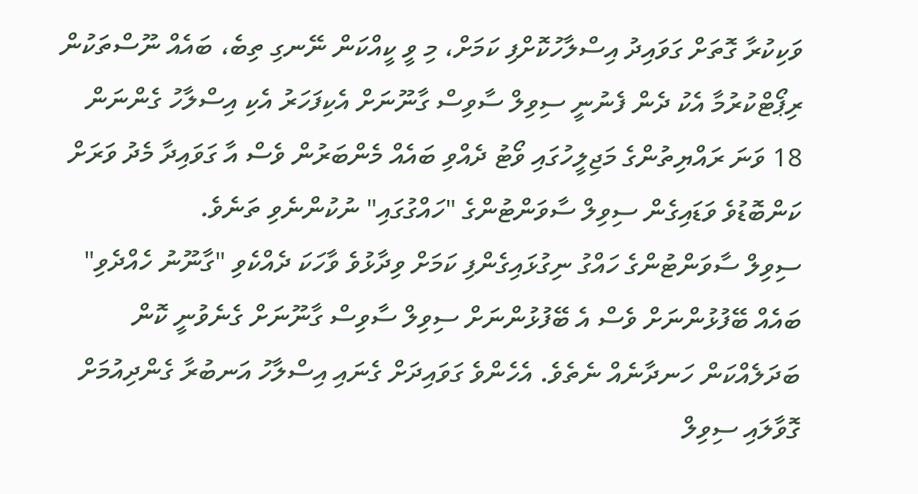ވަކިކުރާ ގޮތަށް ގަވައިދު އިސްލާހުކޮށްފި ކަމަށް، މި ވީ ކީއްކަން ނޭނގި ތިބެ، ބައެއް ނޫސްތަކުން ރިޕޯޓްކުރުމާ އެކު ދެން ފެނުނީ ސިވިލް ސާވިސް ގާނޫނަށް އެކިފަހަރު އެކި އިސްލާހު ގެންނަން 18 ވަނަ ރައްޔިތުންގެ މަޖިލީހުގައި ވޯޓު ދެއްވި ބައެއް މެންބަރުން ވެސް އާ ގަވައިދާ މެދު ވަރަށް ކަންބޮޑުވެ ވަޑައިގެން ސިވިލް ސާވަންޓުންގެ "ހައްގުގައި" ނުކުންނެވި ތަނެވެ.
ސިވިލް ސާވަންޓުންގެ ހައްގު ނިގުޅައިގެންފި ކަމަށް ވިދާޅުވެ ވާހަކަ ދެއްކެވި "ގާނޫނު ހެއްދެވި" ބައެއް ބޭފުޅުންނަށް ވެސް އެ ބޭފުޅުންނަށް ސިވިލް ސާވިސް ގާނޫނަށް ގެނެވުނީ ކޮން ބަދަލެއްކަން ހަނދާނެއް ނެތެވެ. އެހެންވެ ގަވައިދަށް ގެނައި އިސްލާހު އަނބުރާ ގެންދިއުމަށް ގޮވާލައި ސިވިލް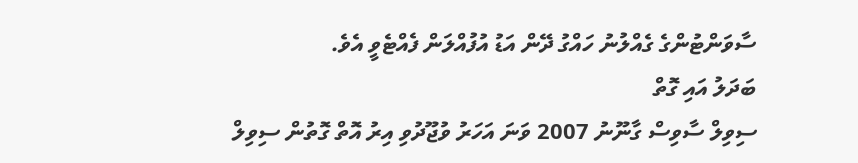ސާވަންޓުންގެ ގެއްލުނު ހައްގު ދޭން އަޑު އުފުއްލަން ފެއްޓެވީ އެވެ.
ބަދަލު އައި ގޮތް
ސިވިލް ސާވިސް ގާނޫނު 2007 ވަނަ އަހަރު ވުޖޫދުވި އިރު އޮތް ގޮތުން ސިވިލް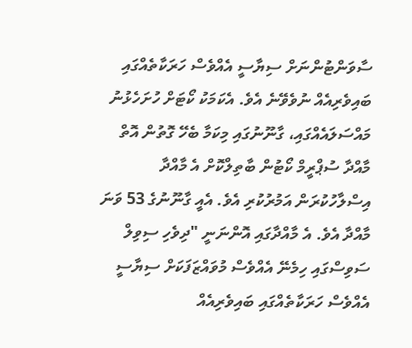ސާވަންޓުންނަށް ސިޔާސީ އެއްވެސް ހަރަކާތެއްގައި ބައިވެރިއެއް ނުވެވޭނެ އެވެ. އެކަމަކު ކޯޓަށް ހުށަހެޅުނު މައްސަލައެއްގައި، ގާނޫނުގައި މިކަމާ ބެހޭ ގޮތުން އޮތް މާއްދާ ސުޕްރީމް ކޯޓުން ބާތިލްކޮށް އެ މާއްދާ އިސްލާހުކުރަން އަމުރުކުރި އެވެ. އެއީ ގާނޫނުގެ 53 ވަނަ މާއްދާ އެވެ. އެ މާއްދާގައި އޮންނަނީ "ދިވެހި ސިވިލް ސަވިސްގައި ހިމެނޭ އެއްވެސް މުވައްޒަފަކަށް ސިޔާސީ އެއްވެސް ހަރަކާތެއްގައި ބައިވެރިއެއް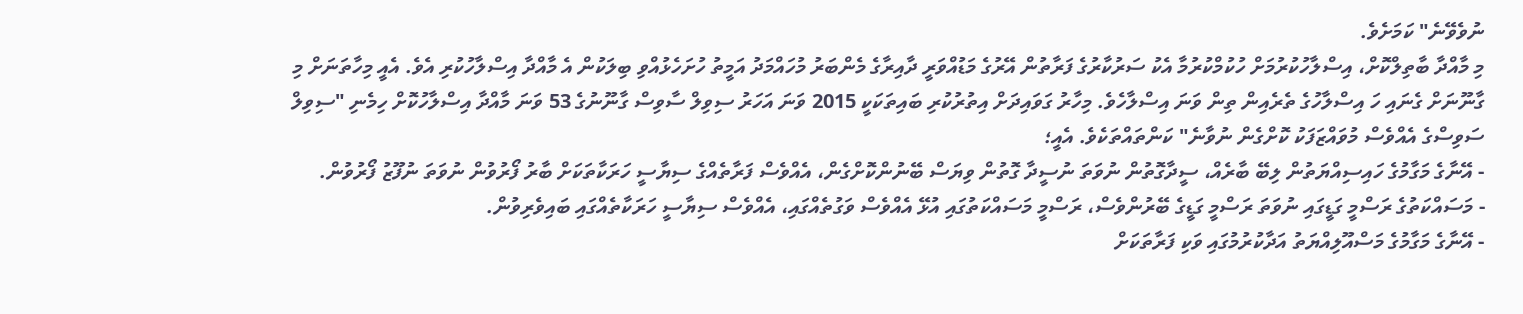ނުވެވޭނެ" ކަމަށެވެ.
މި މާއްދާ ބާތިލްކޮށް، އިސްލާހުކުރުމަށް ހުކުމްކުރުމާ އެކު ސަރުކާރުގެ ފަރާތުން އޭރުގެ މަޑުއްވަރީ ދާއިރާގެ މެންބަރު މުހައްމަދު އަމީތު ހުށަހެޅުއްވި ބިލަކުން އެ މާއްދާ އިސްލާހުކުރި އެވެ. އެއީ މިހާތަނަށް މި ގާނޫނަށް ގެނައި ހަ އިސްލާހުގެ ތެރެއިން ތިން ވަނަ އިސްލާހެވެ. މިހާރު ގަވައިދަށް އިތުރުކުރި ބައިތަކަކީ 2015 ވަނަ އަހަރު ސިވިލް ސާވިސް ގާނޫނުގެ 53 ވަނަ މާއްދާ އިސްލާހުކޮށް ހިމެނި "ސިވިލް ސަވިސްގެ އެއްވެސް މުވައްޒަފަކު ކޮށްގެން ނުވާނެ" ކަންތައްތަކެވެ. އެއީ؛
- އޭނާގެ މަގާމުގެ ހައިސިއްޔަތުން ލިބޭ ބާރެއް، ސީދާގޮތުން ނުވަތަ ނުސީދާ ގޮތުން ވިޔަސް ބޭނުންކޮށްގެން، އެއްވެސް ފަރާތެއްގެ ސިޔާސީ ހަރަކާތަކަށް ބާރު ފޯރުވުން ނުވަތަ ނުފޫޒު ފޯރުވުން.
- މަސައްކަތުގެ ރަސްމީ ގަޑީގައި ނުވަތަ ރަސްމީ ގަޑީގެ ބޭރުންވެސް، ރަސްމީ މަސައްކަތުގައި އުޅޭ އެއްވެސް ވަގުތެއްގައި، އެއްވެސް ސިޔާސީ ހަރަކާތެއްގައި ބައިވެރިވުން.
- އޭނާގެ މަގާމުގެ މަސްއޫލިއްޔަތު އަދާކުރުމުގައި ވަކި ފަރާތަކަށް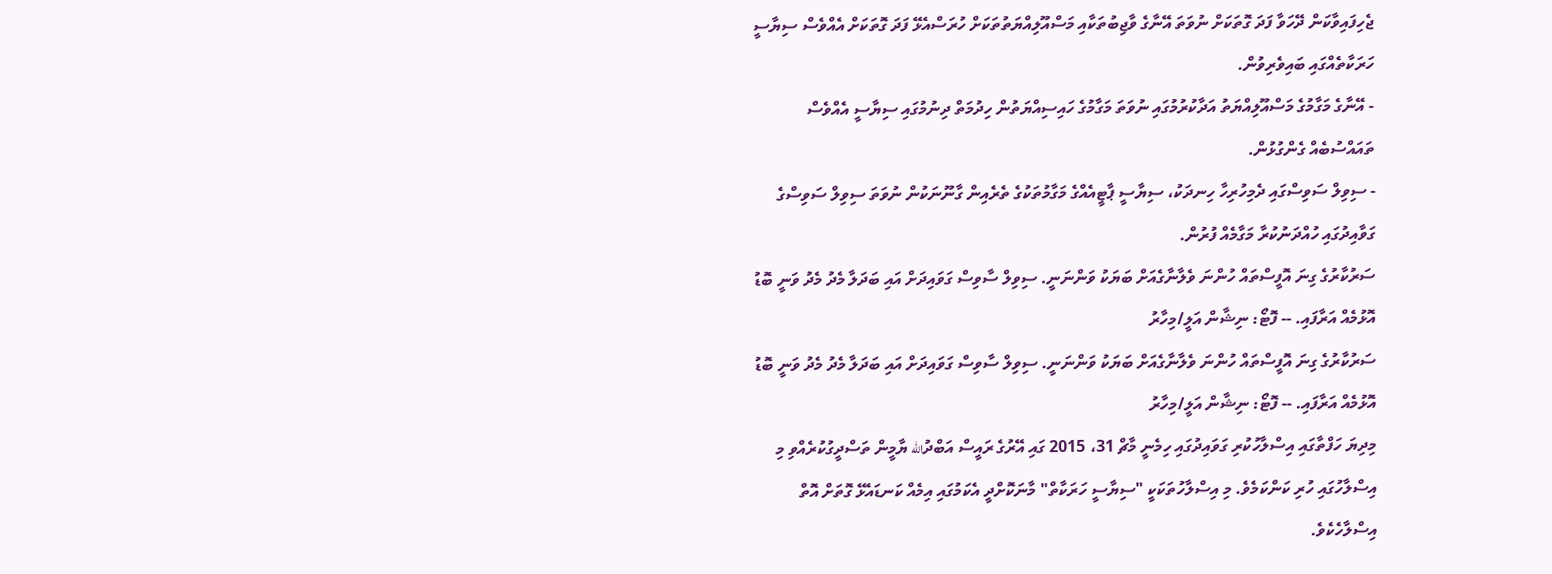ޖެހިފައިވާކަން ދޭހަވާ ފަދަ ގޮތަކަށް ނުވަތަ އޭނާގެ ވާޖިބުތަކާއި މަސްއޫލިއްޔަތުތަކަށް ހުރަސްއެޅޭ ފަދަ ގޮތަކަށް އެއްވެސް ސިޔާސީ ހަރަކާތެއްގައި ބައިވެރިވުން.
- އޭނާގެ މަގާމުގެ މަސްއޫލިއްޔަތު އަދާކުރުމުގައި ނުވަތަ މަގާމުގެ ހައިސިއްޔަތުން ހިދުމަތް ދިނުމުގައި ސިޔާސީ އެއްވެސް ތައައްސުބެއް ގެންގުޅުން.
- ސިވިލް ސަވިސްގައި ދެމިހުރިހާ ހިނދަކު، ސިޔާސީ ޕާޓީއެއްގެ މަގާމުތަކުގެ ތެރެއިން ގާނޫނަކުން ނުވަތަ ސިވިލް ސަވިސްގެ ގަވާއިދުގައި ހުއްދަނުކުރާ މަގާމެއް ފުރުން.
ސަރުކާރުގެ ގިނަ އޮފީސްތައް ހުންނަ ވެލާނާގެއަށް ބަޔަކު ވަންނަނީ. ސިވިލް ސާވިސް ގަވައިދަށް އައި ބަދަލާ މެދު މެދު ވަނީ ބޮޑު އޮޅުމެއް އަރާފައި. -- ފޮޓޯ: ނިޝާން އަލީ/މިހާރު
ސަރުކާރުގެ ގިނަ އޮފީސްތައް ހުންނަ ވެލާނާގެއަށް ބަޔަކު ވަންނަނީ. ސިވިލް ސާވިސް ގަވައިދަށް އައި ބަދަލާ މެދު މެދު ވަނީ ބޮޑު އޮޅުމެއް އަރާފައި. -- ފޮޓޯ: ނިޝާން އަލީ/މިހާރު
މިދިޔަ ހަފްތާގައި އިސްލާހުކުރި ގަވައިދުގައި ހިމެނީ މާޗް 31، 2015 ގައި އޭރުގެ ރައީސް އަބްދުالله ޔާމީން ތަސްދީގުކުރެއްވި މި އިސްލާހުގައި ހުރި ކަންކަމެވެ. މި އިސްލާހުތަކަކީ "ސިޔާސީ ހަރަކާތް" މާނަކޮށްދީ އެކަމުގައި އިމެއް ކަނޑައެޅޭ ގޮތަށް އޮތް އިސްލާހެކެވެ.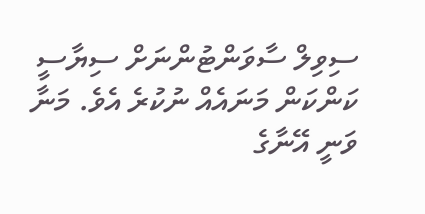ސިވިލް ސާވަންޓުންނަށް ސިޔާސީ ކަންކަން މަނައެއް ނުކުރެ އެވެ. މަނާ ވަނީ އޭނާގެ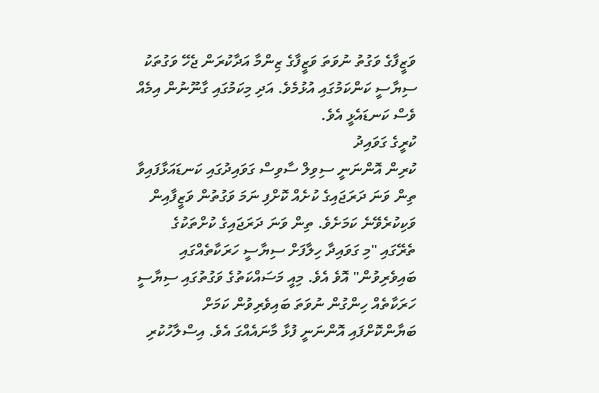ވަޒީފާގެ ވަގުތު ނުވަތަ ވަޒީފާގެ ޒިންމާ އަދާކުރަން ޖެހޭ ވަގުތަކު ސިޔާސީ ކަންކަމުގައި އުޅުމެވެ. އަދި މިކަމުގައި ގާނޫނުން އިމެއް ވެސް ކަނޑައެޅީ އެވެ.
ކުރީގެ ގަވައިދު
ކުރިން އޮންނަނީ ސިވިލް ސާވިސް ގަވައިދުގައި ކަނޑައަޅާފައިވާ ތިން ވަނަ ދަރަޖައިގެ ކުށެއް ކޮށްފި ނަމަ ވަގުތުން ވަޒީފާއިން ވަކިކުރެވޭނެ ކަމަށެވެ. ތިން ވަނަ ދަރަޖައިގެ ކުށްތަކުގެ ތެރޭގައި "މި ގަވައިދާ ހިލާފަށް ސިޔާސީ ހަރަކާތެއްގައި ބައިވެރިވުން" އޮވެ އެވެ. މިއީ މަސައްކަތުގެ ވަގުތުގައި ސިޔާސީ ހަރަކާތެއް ހިންގުން ނުވަތަ ބައިވެރިވުން ކަމަށް ބަޔާންކޮށްފައި އޮންނަނީ ފުޅާ މާނައެއްގަ އެވެ. އިސްލާހުކުރި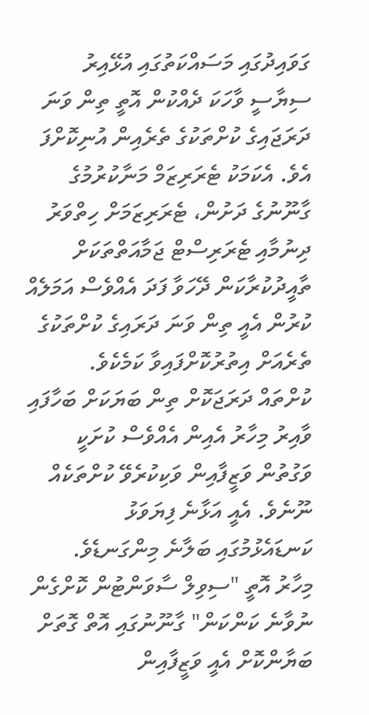ގަވައިދުގައި މަސައްކަތުގައި އުޅޭއިރު ސިޔާސީ ވާހަކަ ދެއްކުން އޮތީ ތިން ވަނަ ދަރަޖައިގެ ކުށްތަކުގެ ތެރެއިން އުނިކޮށްފަ އެވެ. އެކަމަކު ޓެރަރިޒަމް މަނާކުރުމުގެ ގާނޫނުގެ ދަށުން، ޓެރަރިޒަމަށް ހިތްވަރު ދިނުމާއި ޓެރަރިސްޓް ޖަމާއަތްތަކަށް ތާއީދުކުރާކަން ދޭހަވާ ފަދަ އެއްވެސް އަމަލެއް ކުރުން އެއީ ތިން ވަނަ ދަރައިގެ ކުށްތަކުގެ ތެރެއަށް އިތުރުކޮށްފައިވާ ކަމެކެވެ.
ކުށްތައް ދަރަޖަކޮށް ތިން ބަޔަކަށް ބަހާފައި ވާއިރު މިހާރު އެއިން އެއްވެސް ކުށަކީ ވަގުތުން ވަޒީފާއިން ވަކިކުރެވޭ ކުށްތަކެއް ނޫނެވެ. އެއީ އަޅާނެ ފިޔަވަޅު ކަނޑައެޅުމުގައި ބަލާނެ މިންގަނޑެވެ.
މިހާރު އޮތީ "ސިވިލް ސާވަންޓުން ކޮށްގެން ނުވާނެ ކަންކަން" ގާނޫނުގައި އޮތް ގޮތަށް ބަޔާންކޮށް އެއީ ވަޒީފާއިން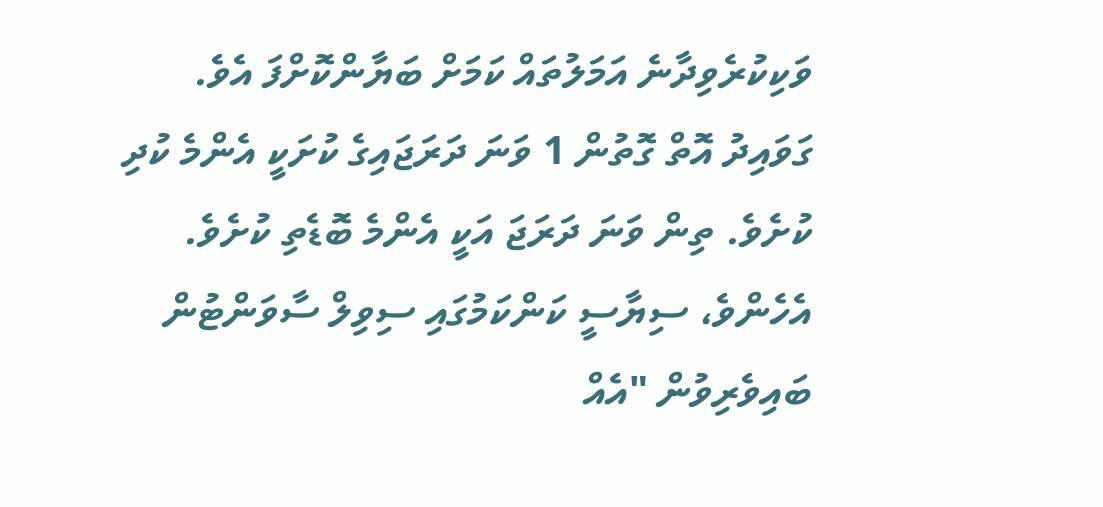ވަކިކުރެވިދާނެ އަމަލުތައް ކަމަށް ބަޔާންކޮށްފަ އެވެ.
ގަވައިދު އޮތް ގޮތުން 1 ވަނަ ދަރަޖައިގެ ކުށަކީ އެންމެ ކުދި ކުށެވެ. ތިން ވަނަ ދަރަޖަ އަކީ އެންމެ ބޮޑެތި ކުށެވެ. އެހެންވެ، ސިޔާސީ ކަންކަމުގައި ސިވިލް ސާވަންޓުން ބައިވެރިވުން "އެއް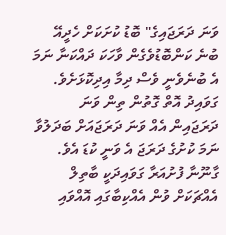ވަނަ ދަރަޖައިގެ" ބޮޑު ކުށަކަށް ހެދީއޭ ބުނެ ކަންބޮޑުވެގެން ވާހަކަ ދައްކަނާ ނަމަ އެ ބުނެވެނީ ވެސް ދިމާ އިދިކޮޅަށެވެ. ގަވައިދު އޮތް ގޮތުން ތިން ވަނަ ދަރަޖައިން އެއް ވަނަ ދަރަޖައަށް ބަދަލުވާ ނަމަ ކުށުގެ ދަރަޖަ އެ ވަނީ ކުޑަ އެވެ.
ގާނޫނާ ފުށުއަރާ ގަވައިދަކީ ބާތިލް އެއްޗަކަށް ވުން އެއްކިބާގައި އޮއްވައި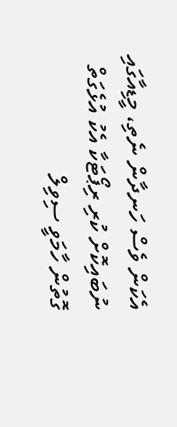އެކަން ވެސް ހަނދާން ނެތި، މީޑިއާގައި ނުބައިކޮށް ކުރި ރިޕޯޓަކާ އެކު އުޅެގަތް ގޮތުން ހާމަވީ ސިވިލް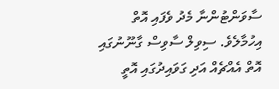ސާވަންޓުންނާ މެދު ވެފައި އޮތް އިހުމާލެވެ. ސިވިލް ސާވިސް ގާނޫނުގައި އޮތް އެއްޗެއް އަދި ގަވައިދުގައި އޮތީ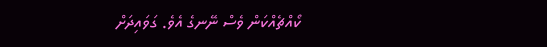ކޯއްޗެއްކަން ވެސް ނޭނގެ އެވެ. ގަވައިދަށް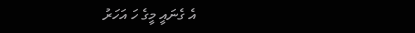އެ ގެނައީ މީގެ ހަ އަހަރު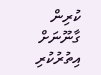ކުރިން ގާނޫނަށް އިތުރުކުރި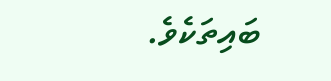ބައިތަކެވެ.